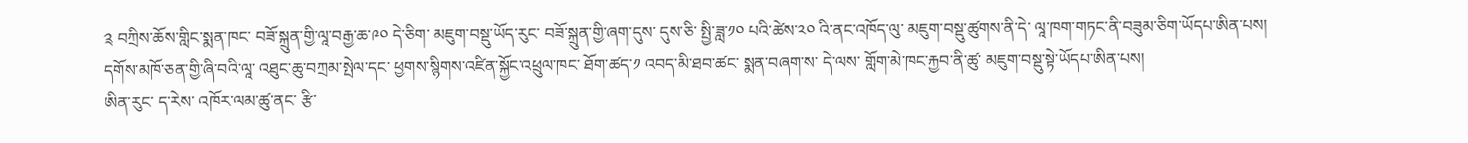༉ བཀྲིས་ཆོས་གླིང་སྨན་ཁང་ བཟོ་སྐྲུན་གྱི་ལཱ་བརྒྱ་ཆ་༩༠ དེ་ཅིག་ མཇུག་བསྡུ་ཡོད་རུང་ བཟོ་སྐྲུན་གྱི་ཞག་དུས་ དུས་ཅི་ སྤྱི་ཟླ་༡༠ པའི་ཚེས་༢༠ འི་ནང་འཁོད་ལུ་ མཇུག་བསྡུ་ཚུགས་ནི་དེ་ ལཱ་ཁག་གཏང་ནི་བཟུམ་ཅིག་ཡོདཔ་ཨིན་པས།
དགོས་མཁོ་ཅན་གྱི་ཞི་བའི་ལཱ་ འཐུང་ཆུ་བཀྲམ་སྤེལ་དང་ ཕྱགས་སྙིགས་འཛིན་སྐྱོང་འཕྲུལ་ཁང་ ཐོག་ཚད་༡ འབད་མི་ཐབ་ཚང་ སྨན་བཞག་ས་ དེ་ལས་ གློག་མེ་ཁང་རྐྱབ་ནི་ཚུ་ མཇུག་བསྡུ་སྟེ་ཡོདཔ་ཨིན་པས།
ཨིན་རུང་ ད་རེས་ འཁོར་ལམ་ཚུ་ནང་ རྩི་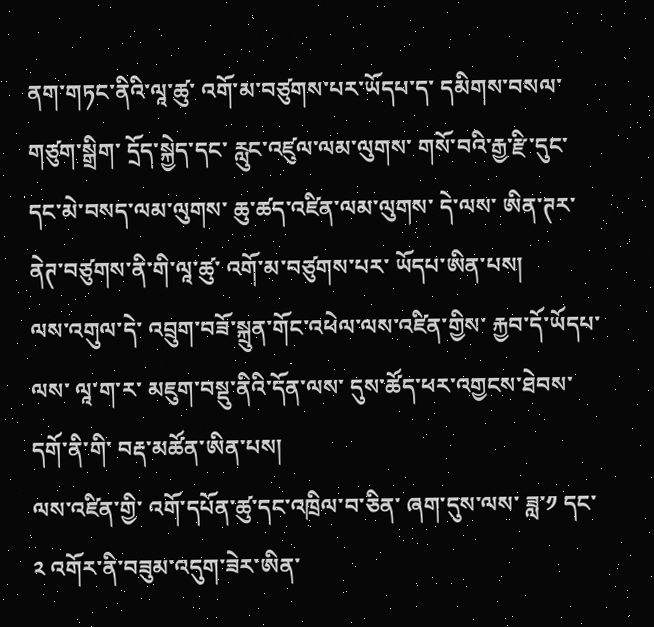ནག་གཏང་ནིའི་ལཱ་ཚུ་ འགོ་མ་བཙུགས་པར་ཡོདཔ་ད་ དམིགས་བསལ་གཙུག་སྒྲིག་ དྲོད་སྐྱེད་དང་ རླུང་འཛུལ་ལམ་ལུགས་ གསོ་བའི་རྒྱ་རྫི་དུང་དང་མེ་བསད་ལམ་ལུགས་ ཆུ་ཚད་འཛིན་ལམ་ལུགས་ དེ་ལས་ ཨིན་ཊར་ནེཊ་བཙུགས་ནི་གི་ལཱ་ཚུ་ འགོ་མ་བཙུགས་པར་ ཡོདཔ་ཨིན་པས།
ལས་འགུལ་དེ་ འབྲུག་བཟོ་སྐྲུན་གོང་འཕེལ་ལས་འཛིན་གྱིས་ རྐྱབ་དོ་ཡོདཔ་ལས་ ལཱ་ག་ར་ མཇུག་བསྡུ་ནིའི་དོན་ལས་ དུས་ཚོད་ཕར་འགྱངས་ཐེབས་དགོ་ནི་གི་ བརྡ་མཚོན་ཨིན་པས།
ལས་འཛིན་གྱི་ འགོ་དཔོན་ཚུ་དང་འཁྲིལ་བ་ཅིན་ ཞག་དུས་ལས་ ཟླ་༡ དང་༢ འགོར་ནི་བཟུམ་འདུག་ཟེར་ཨིན་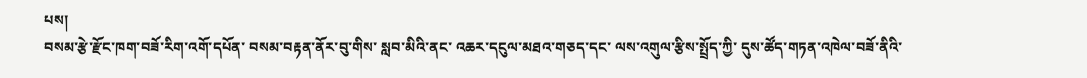པས།
བསམ་རྩེ་རྫོང་ཁག་བཟོ་རིག་འགོ་དཔོན་ བསམ་བརྟན་ནོར་བུ་གིས་ སླབ་མིའི་ནང་ འཆར་དངུལ་མཐའ་གཅད་དང་ ལས་འགུལ་རྩིས་སྤྲོད་ཀྱི་ དུས་ཚོད་གཏན་འཁེལ་བཟོ་ནིའི་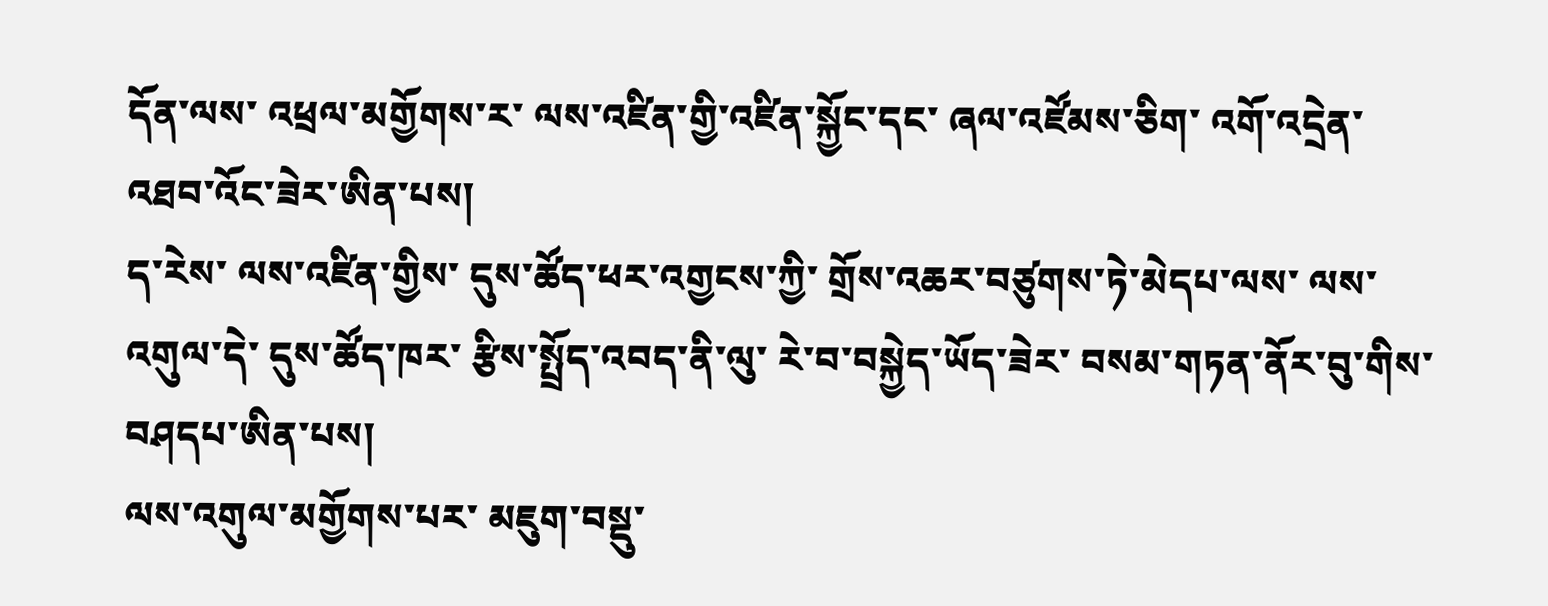དོན་ལས་ འཕྲལ་མགྱོགས་ར་ ལས་འཛིན་གྱི་འཛིན་སྐྱོང་དང་ ཞལ་འཛོམས་ཅིག་ འགོ་འདྲེན་འཐབ་འོང་ཟེར་ཨིན་པས།
ད་རེས་ ལས་འཛིན་གྱིས་ དུས་ཚོད་ཕར་འགྱངས་ཀྱི་ གྲོས་འཆར་བཙུགས་ཏེ་མེདཔ་ལས་ ལས་འགུལ་དེ་ དུས་ཚོད་ཁར་ རྩིས་སྤྲོད་འབད་ནི་ལུ་ རེ་བ་བསྐྱེད་ཡོད་ཟེར་ བསམ་གཏན་ནོར་བུ་གིས་ བཤདཔ་ཨིན་པས།
ལས་འགུལ་མགྱོགས་པར་ མཇུག་བསྡུ་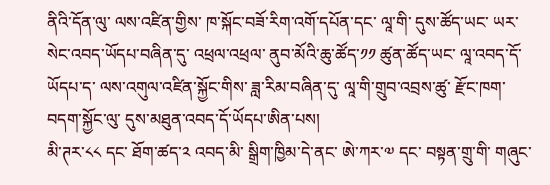ནིའི་དོན་ལུ་ ལས་འཛིན་གྱིས་ ཁ་སྐོང་བཟོ་རིག་འགོ་དཔོན་དང་ ལཱ་གི་ དུས་ཚོད་ཡང་ ཡར་སེང་འབད་ཡོདཔ་བཞིན་དུ་ འཕྲལ་འཕྲལ་ ནུབ་མོའི་ཆུ་ཚོད་༡༡ ཚུན་ཚོད་ཡང་ ལཱ་འབད་དོ་ཡོདཔ་ད་ ལས་འགུལ་འཛིན་སྐྱོང་གིས་ ཟླ་རིམ་བཞིན་དུ་ ལཱ་གི་གྲུབ་འབྲས་ཚུ་ རྫོང་ཁག་བདག་སྐྱོང་ལུ་ དུས་མཐུན་འབད་དོ་ཡོདཔ་ཨིན་པས།
མི་ཊར་༨༨ དང་ ཐོག་ཚད་༢ འབད་མི་ སྒྲིག་ཁྱིམ་དེ་ནང་ ཨེ་ཀར་༧ དང་ བསྟན་གྲུ་གི་ གཞུང་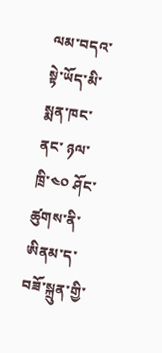ལམ་བདའ་སྟེ་ཡོད་མི་ སྨན་ཁང་ནང་ ཉལ་ཁྲི་༤༠ ཤོང་ཚུགས་ནི་ཨིནམ་ད་ བཟོ་སྐྲུན་གྱི་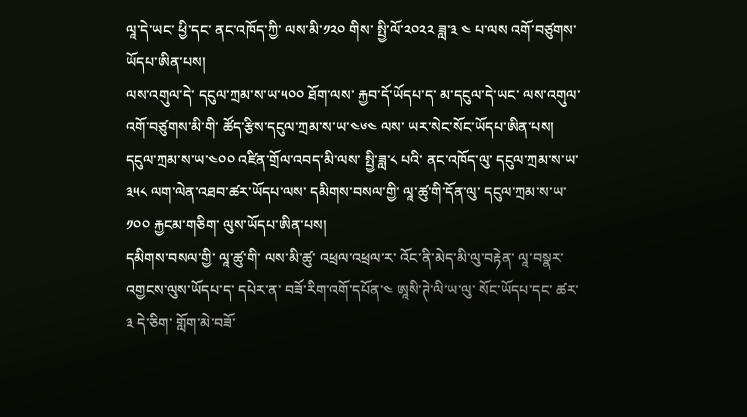ལཱ་དེ་ཡང་ ཕྱི་དང་ ནང་འཁོད་ཀྱི་ ལས་མི་༡༢༠ གིས་ སྤྱི་ལོ་༢༠༢༢ ཟླ་༣ ༤ པ་ལས འགོ་བཙུགས་ཡོདཔ་ཨིན་པས།
ལས་འགུལ་དེ་ དངུལ་ཀྲམ་ས་ཡ་༥༠༠ ཐོག་ལས་ རྐྱབ་དོ་ཡོདཔ་ད་ མ་དངུལ་དེ་ཡང་ ལས་འགུལ་འགོ་བཙུགས་མི་གི་ ཚོད་རྩིས་དངུལ་ཀྲམ་ས་ཡ་༤༦༤ ལས་ ཡར་སེང་སོང་ཡོདཔ་ཨིན་པས།
དངུལ་ཀྲམ་ས་ཡ་༤༠༠ འཛིན་གྲོལ་འབད་མི་ལས་ སྤྱི་ཟླ་༨ པའི་ ནང་འཁོད་ལུ་ དངུལ་ཀྲམ་ས་ཡ་༣༥༨ ལག་ལེན་འཐབ་ཚར་ཡོདཔ་ལས་ དམིགས་བསལ་གྱི་ ལཱ་ཚུ་གི་དོན་ལུ་ དངུལ་ཀྲམ་ས་ཡ་༡༠༠ རྐྱངམ་གཅིག་ ལུས་ཡོདཔ་ཨིན་པས།
དམིགས་བསལ་གྱི་ ལཱ་ཚུ་གི་ ལས་མི་ཚུ་ འཕྲལ་འཕྲལ་ར་ འོང་ནི་མེད་མི་ལུ་བརྟེན་ ལཱ་བསྣར་འགྱངས་ལུས་ཡོདཔ་ད་ དཔེར་ན་ བཟོ་རིག་འགོ་དཔོན་༤ ཨཱསི་ཊེ་ལི་ཡ་ལུ་ སོང་ཡོདཔ་དང་ ཚར་༣ དེ་ཅིག་ གློག་མེ་བཟོ་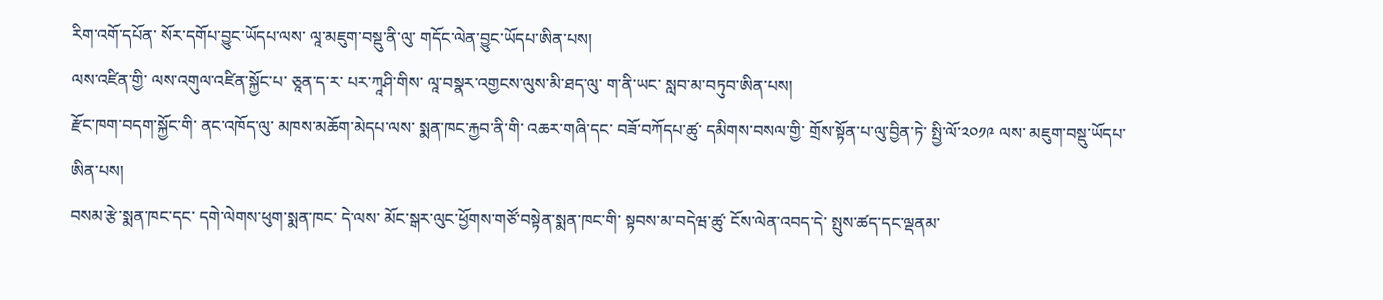རིག་འགོ་དཔོན་ སོར་དགོཔ་བྱུང་ཡོདཔ་ལས་ ལཱ་མཇུག་བསྡུ་ནི་ལུ་ གདོང་ལེན་བྱུང་ཡོདཔ་ཨིན་པས།
ལས་འཛིན་གྱི་ ལས་འགུལ་འཛིན་སྐྱོང་པ་ ཅཱན་ད་ར་ པར་ཀཱཤི་གིས་ ལཱ་བསྣར་འགྱངས་ལུས་མི་ཐད་ལུ་ ག་ནི་ཡང་ སླབ་མ་བཏུབ་ཨིན་པས།
རྫོང་ཁག་བདག་སྐྱོང་གི་ ནང་འཁོད་ལུ་ མཁས་མཆོག་མེདཔ་ལས་ སྨན་ཁང་རྐྱབ་ནི་གི་ འཆར་གཞི་དང་ བཟོ་བཀོདཔ་ཚུ་ དམིགས་བསལ་གྱི་ གྲོས་སྟོན་པ་ལུ་བྱིན་ཏེ་ སྤྱི་ལོ་༢༠༡༩ ལས་ མཇུག་བསྡུ་ཡོདཔ་ཨིན་པས།
བསམ་རྩེ་སྨན་ཁང་དང་ དགེ་ལེགས་ཕུག་སྨན་ཁང་ དེ་ལས་ མོང་སྒར་ལུང་ཕྱོགས་གཙོ་བསྟེན་སྨན་ཁང་གི་ སྟབས་མ་བདེཝ་ཚུ་ ངོས་ལེན་འབད་དེ་ སྤུས་ཚད་དང་ལྡནམ་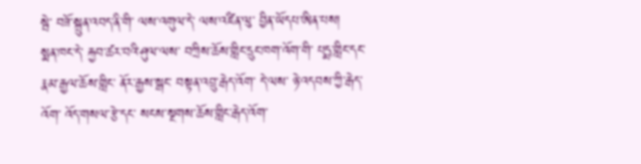སྦེ་ བཟོ་སྐྲུན་འབད་ནི་གི་ ལས་འགུལ་དེ་ ལས་འཛིན་ལུ་ བྱིན་ཡོདཔ་ཨིན་པས།
སྨན་ཁང་དེ་ རྐྱབ་ཚར་བའི་ཤུལ་ལས་ བཀྲིས་ཆོས་གླིང་དྲུང་ཁག་འོག་གི་ པདྨ་གླིང་དང་ རྣམ་རྒྱལ་ཆོས་གླིང་ ནོར་རྒྱས་སྒང་ བསྟན་འབྲུ་རྒེད་འོག་ དེ་ལས་ ཉེ་འདབས་ཀྱི་རྒེད་འོག་ འོད་གསལ་རྩེ་དང་ སངས་སྔགས་ཆོས་གླིང་རྒེད་འོག་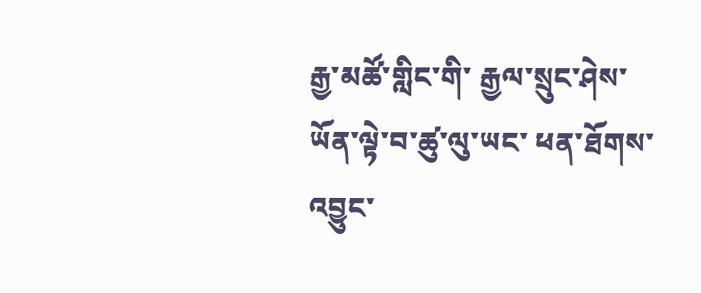རྒྱ་མཚོ་གླིང་གི་ རྒྱལ་སྲུང་ཤེས་ཡོན་ལྟེ་བ་ཚུ་ལུ་ཡང་ ཕན་ཐོགས་འབྱུང་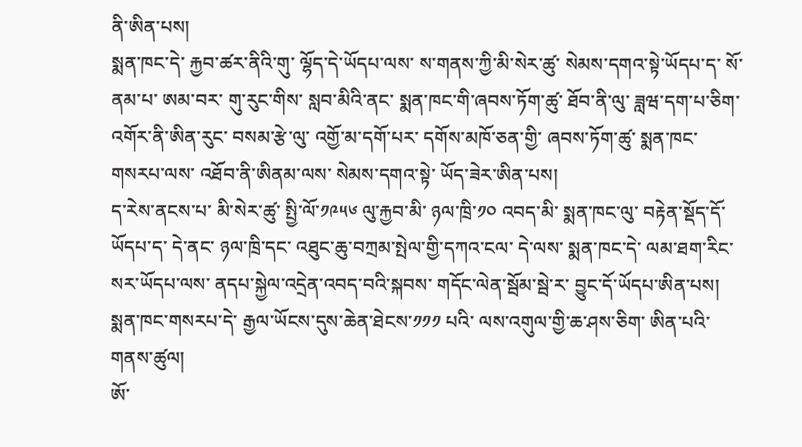ནི་ཨིན་པས།
སྨན་ཁང་དེ་ རྐྱབ་ཚར་ནིའི་གུ་ ལྷོད་དེ་ཡོདཔ་ལས་ ས་གནས་ཀྱི་མི་སེར་ཚུ་ སེམས་དགའ་སྟེ་ཡོདཔ་ད་ སོ་ནམ་པ་ ཨམ་བར་ གུ་རུང་གིས་ སླབ་མིའི་ནང་ སྨན་ཁང་གི་ཞབས་ཏོག་ཚུ་ ཐོབ་ནི་ལུ་ ཟླཝ་དག་པ་ཅིག་ འགོར་ནི་ཨིན་རུང་ བསམ་རྩེ་ལུ་ འགྱོ་མ་དགོ་པར་ དགོས་མཁོ་ཅན་གྱི་ ཞབས་ཏོག་ཚུ་ སྨན་ཁང་གསརཔ་ལས་ འཐོབ་ནི་ཨིནམ་ལས་ སེམས་དགའ་སྟེ་ ཡོད་ཟེར་ཨིན་པས།
ད་རེས་ནངས་པ་ མི་སེར་ཚུ་ སྤྱི་ལོ་༡༩༥༦ ལུ་རྐྱབ་མི་ ཉལ་ཁྲི་༡༠ འབད་མི་ སྨན་ཁང་ལུ་ བརྟེན་སྡོད་དོ་ཡོདཔ་ད་ དེ་ནང་ ཉལ་ཁྲི་དང་ འཐུང་ཆུ་བཀྲམ་སྤེལ་གྱི་དཀའ་ངལ་ དེ་ལས་ སྨན་ཁང་དེ་ ལམ་ཐག་རིང་སར་ཡོདཔ་ལས་ ནདཔ་སྐྱེལ་འདྲེན་འབད་བའི་སྐབས་ གདོང་ལེན་སྦོམ་སྦེ་ར་ བྱུང་དོ་ཡོདཔ་ཨིན་པས།
སྨན་ཁང་གསརཔ་དེ་ རྒྱལ་ཡོངས་དུས་ཆེན་ཐེངས་༡༡༡ པའི་ ལས་འགུལ་གྱི་ཆ་ཤས་ཅིག་ ཨིན་པའི་གནས་ཚུལ།
ཨོ་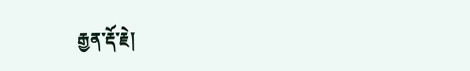རྒྱན་རྡོ་རྗེ།